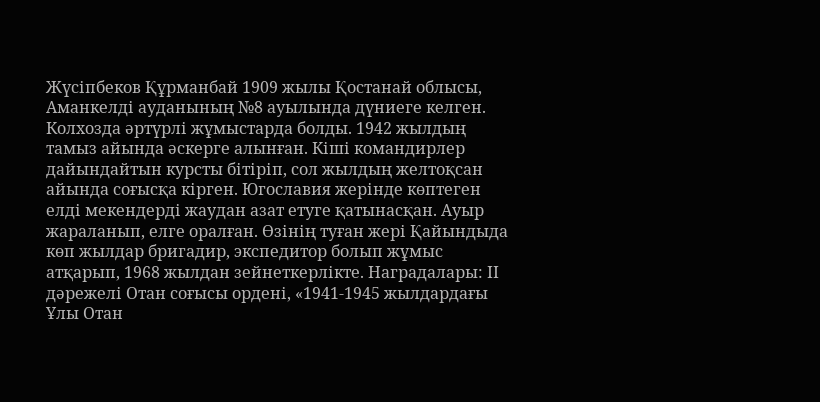Жүсіпбеков Құрманбай 1909 жылы Қостанай облысы, Аманкелді ауданының №8 ауылында дүниеге келген. Колхозда әртүрлі жұмыстарда болды. 1942 жылдың тамыз айында әскерге алынған. Кіші командирлер дайындайтын курсты бітіріп, сол жылдың желтоқсан айында соғысқа кірген. Югославия жерінде көптеген елді мекендерді жаудан азат етуге қатынасқан. Ауыр жараланып, елге оралған. Өзінің туған жері Қайындыда көп жылдар бригадир, экспедитор болып жұмыс атқарып, 1968 жылдан зейнеткерлікте. Наградалары: ІІ дәрежелі Отан соғысы ордені, «1941-1945 жылдардағы Ұлы Отан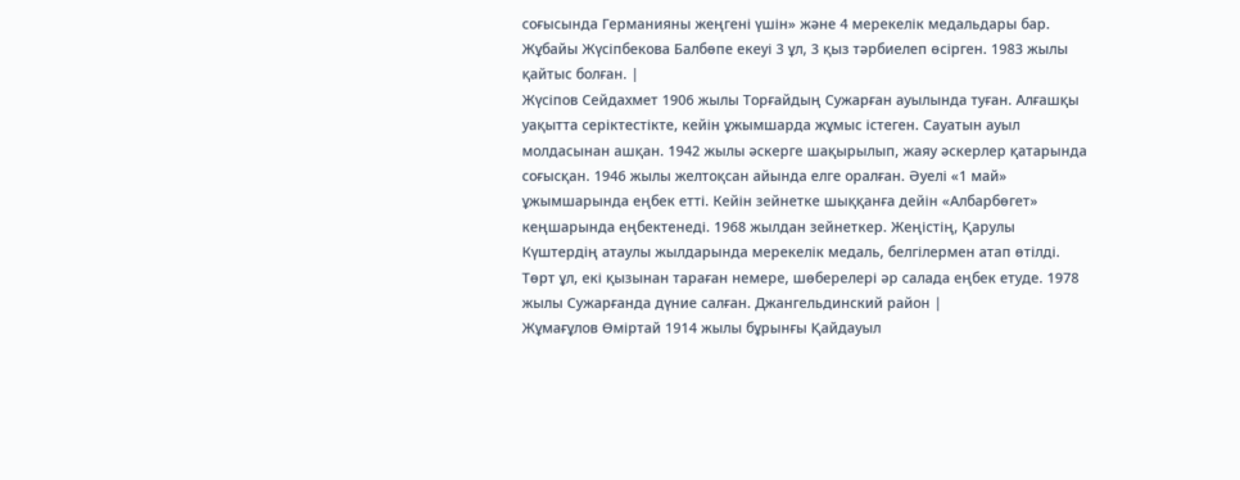соғысында Германияны жеңгені үшін» және 4 мерекелік медальдары бар. Жұбайы Жүсіпбекова Балбөпе екеуі 3 ұл, 3 қыз тәрбиелеп өсірген. 1983 жылы қайтыс болған. |
Жүсіпов Сейдахмет 1906 жылы Торғайдың Сужарған ауылында туған. Алғашқы уақытта серіктестікте, кейін ұжымшарда жұмыс істеген. Сауатын ауыл молдасынан ашқан. 1942 жылы әскерге шақырылып, жаяу әскерлер қатарында соғысқан. 1946 жылы желтоқсан айында елге оралған. Әуелі «1 май» ұжымшарында еңбек етті. Кейін зейнетке шыққанға дейін «Албарбөгет» кеңшарында еңбектенеді. 1968 жылдан зейнеткер. Жеңістің, Қарулы Күштердің атаулы жылдарында мерекелік медаль, белгілермен атап өтілді. Төрт ұл, екі қызынан тараған немере, шөберелері әр салада еңбек етуде. 1978 жылы Сужарғанда дүние салған. Джангельдинский район |
Жұмағұлов Өміртай 1914 жылы бұрынғы Қайдауыл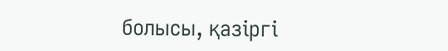болысы, қазіргі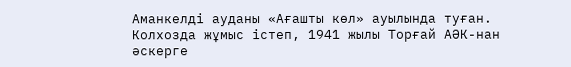Аманкелді ауданы «Ағашты көл» ауылында туған. Колхозда жұмыс істеп, 1941 жылы Торғай АӘК-нан әскерге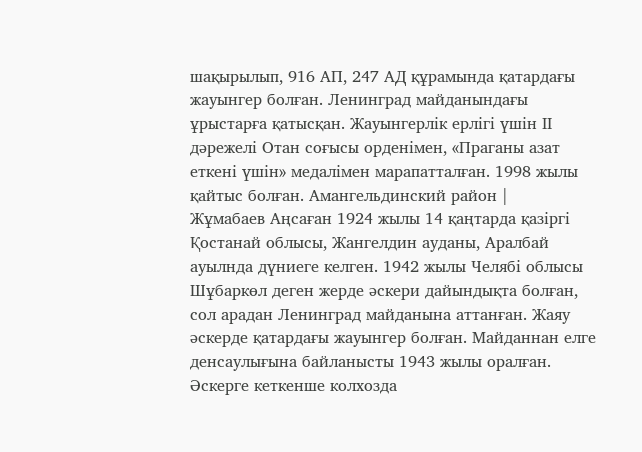шақырылып, 916 АП, 247 АД құрамында қатардағы жауынгер болған. Ленинград майданындағы ұрыстарға қатысқан. Жауынгерлік ерлігі үшін ІІ дәрежелі Отан соғысы орденімен, «Праганы азат еткені үшін» медалімен марапатталған. 1998 жылы қайтыс болған. Амангельдинский район |
Жұмабаев Аңсаған 1924 жылы 14 қаңтарда қазіргі Қостанай облысы, Жангелдин ауданы, Аралбай ауылнда дүниеге келген. 1942 жылы Челябі облысы Шұбаркөл деген жерде әскери дайындықта болған, сол арадан Ленинград майданына аттанған. Жаяу әскерде қатардағы жауынгер болған. Майданнан елге денсаулығына байланысты 1943 жылы оралған. Әскерге кеткенше колхозда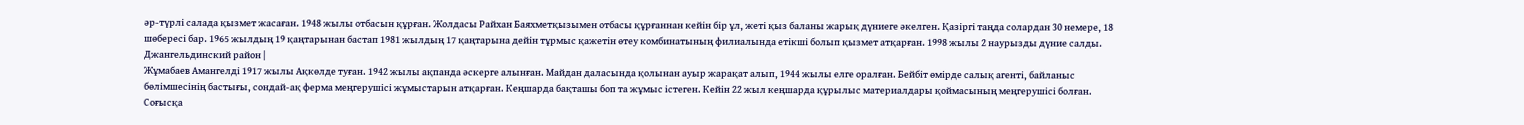әр-түрлі салада қызмет жасаған. 1948 жылы отбасын құрған. Жолдасы Райхан Баяхметқызымен отбасы құрғаннан кейін бір ұл, жеті қыз баланы жарық дүниеге әкелген. Қазіргі таңда солардан 30 немере, 18 шөбересі бар. 1965 жылдың 19 қаңтарынан бастап 1981 жылдың 17 қаңтарына дейін тұрмыс қажетін өтеу комбинатының филиалында етікші болып қызмет атқарған. 1998 жылы 2 наурызды дүние салды. Джангельдинский район |
Жұмабаев Амангелді 1917 жылы Ақкөлде туған. 1942 жылы ақпанда әскерге алынған. Майдан даласында қолынан ауыр жарақат алып, 1944 жылы елге оралған. Бейбіт өмірде салық агенті, байланыс бөлімшесінің бастығы, сондай-ақ ферма меңгерушісі жұмыстарын атқарған. Кеңшарда бақташы боп та жұмыс істеген. Кейін 22 жыл кеңшарда құрылыс материалдары қоймасының меңгерушісі болған. Соғысқа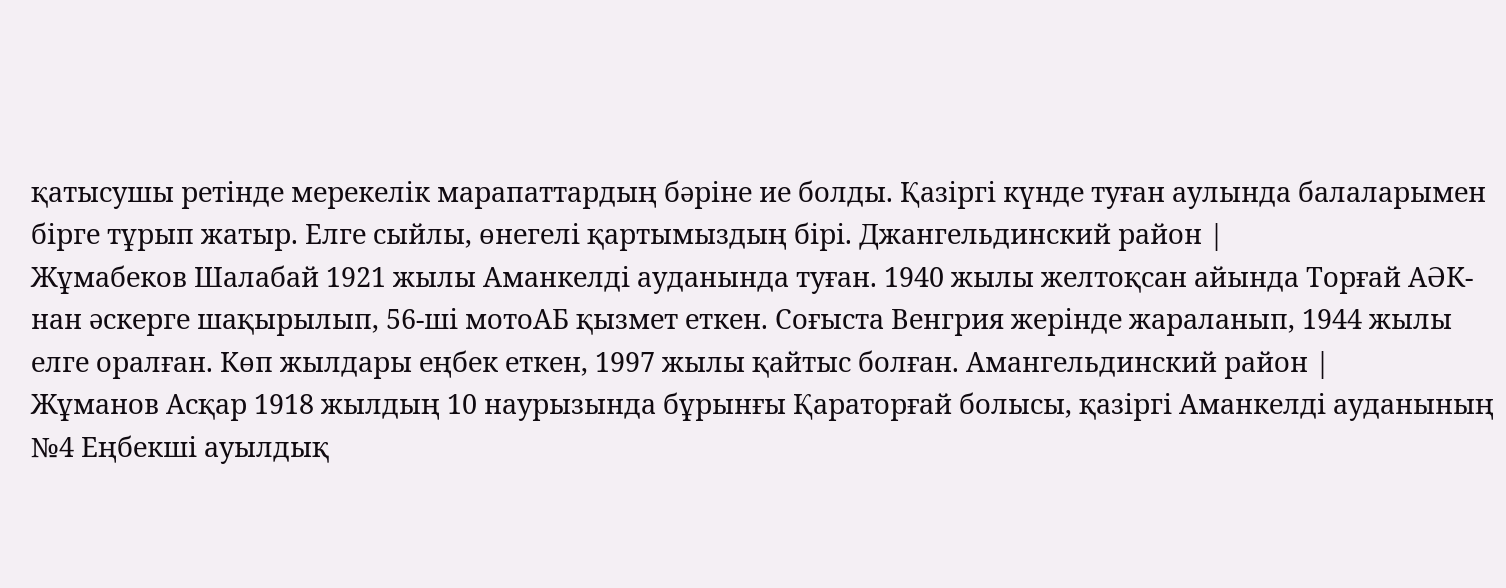қатысушы ретінде мерекелік марапаттардың бәріне ие болды. Қазіргі күнде туған аулында балаларымен бірге тұрып жатыр. Елге сыйлы, өнегелі қартымыздың бірі. Джангельдинский район |
Жұмабеков Шалабай 1921 жылы Аманкелді ауданында туған. 1940 жылы желтоқсан айында Торғай АӘК-нан әскерге шақырылып, 56-ші мотоАБ қызмет еткен. Соғыста Венгрия жерінде жараланып, 1944 жылы елге оралған. Көп жылдары еңбек еткен, 1997 жылы қайтыс болған. Амангельдинский район |
Жұманов Асқар 1918 жылдың 10 наурызында бұрынғы Қараторғай болысы, қазіргі Аманкелді ауданының №4 Еңбекші ауылдық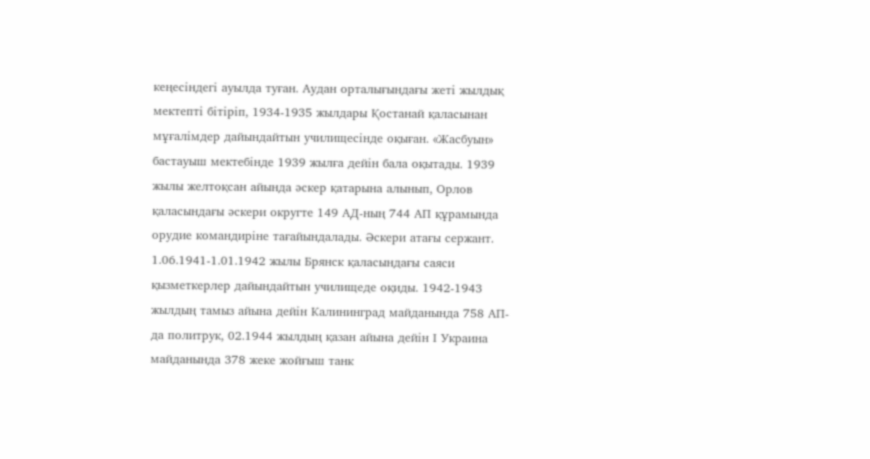кеңесіндегі ауылда туған. Аудан орталығындағы жеті жылдық мектепті бітіріп, 1934-1935 жылдары Қостанай қаласынан мұғалімдер дайындайтын училищесінде оқыған. «Жасбуын» бастауыш мектебінде 1939 жылға дейін бала оқытады. 1939 жылы желтоқсан айында әскер қатарына алынып, Орлов қаласындағы әскери округте 149 АД-ның 744 АП құрамында орудие командиріне тағайындалады. Әскери атағы сержант. 1.06.1941-1.01.1942 жылы Брянск қаласындағы саяси қызметкерлер дайындайтын училищеде оқиды. 1942-1943 жылдың тамыз айына дейін Калининград майданында 758 АП-да политрук, 02.1944 жылдың қазан айына дейін І Украина майданында 378 жеке жойғыш танк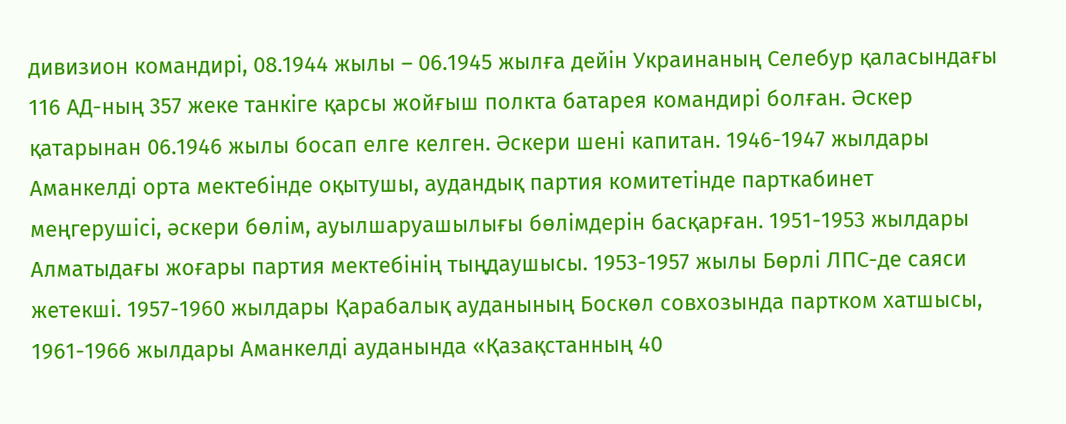дивизион командирі, 08.1944 жылы – 06.1945 жылға дейін Украинаның Селебур қаласындағы 116 АД-ның 357 жеке танкіге қарсы жойғыш полкта батарея командирі болған. Әскер қатарынан 06.1946 жылы босап елге келген. Әскери шені капитан. 1946-1947 жылдары Аманкелді орта мектебінде оқытушы, аудандық партия комитетінде парткабинет меңгерушісі, әскери бөлім, ауылшаруашылығы бөлімдерін басқарған. 1951-1953 жылдары Алматыдағы жоғары партия мектебінің тыңдаушысы. 1953-1957 жылы Бөрлі ЛПС-де саяси жетекші. 1957-1960 жылдары Қарабалық ауданының Боскөл совхозында партком хатшысы, 1961-1966 жылдары Аманкелді ауданында «Қазақстанның 40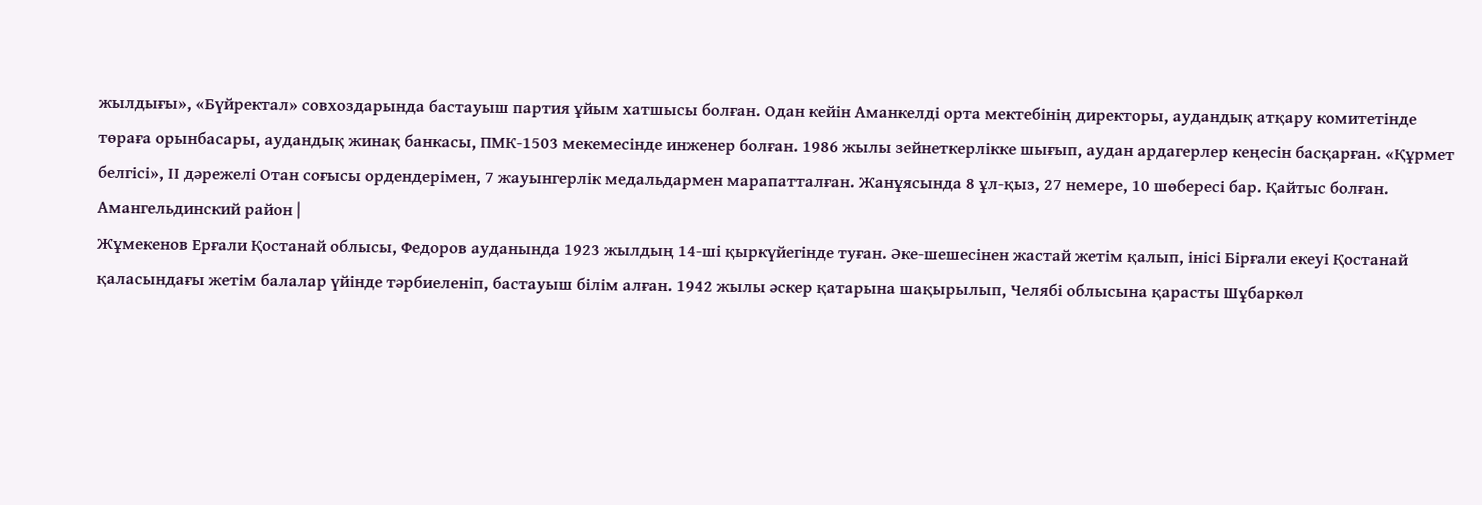жылдығы», «Бүйректал» совхоздарында бастауыш партия ұйым хатшысы болған. Одан кейін Аманкелді орта мектебінің директоры, аудандық атқару комитетінде төраға орынбасары, аудандық жинақ банкасы, ПМК-1503 мекемесінде инженер болған. 1986 жылы зейнеткерлікке шығып, аудан ардагерлер кеңесін басқарған. «Құрмет белгісі», ІІ дәрежелі Отан соғысы ордендерімен, 7 жауынгерлік медальдармен марапатталған. Жанұясында 8 ұл-қыз, 27 немере, 10 шөбересі бар. Қайтыс болған. Амангельдинский район |
Жұмекенов Ерғали Қостанай облысы, Федоров ауданында 1923 жылдың 14-ші қыркүйегінде туған. Әке-шешесінен жастай жетім қалып, інісі Бірғали екеуі Қостанай қаласындағы жетім балалар үйінде тәрбиеленіп, бастауыш білім алған. 1942 жылы әскер қатарына шақырылып, Челябі облысына қарасты Шұбаркөл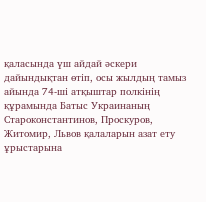қаласында үш айдай әскери дайындықтан өтіп, осы жылдың тамыз айында 74-ші атқыштар полкінің құрамында Батыс Украинаның Староконстантинов, Проскуров, Житомир, Львов қалаларын азат ету ұрыстарына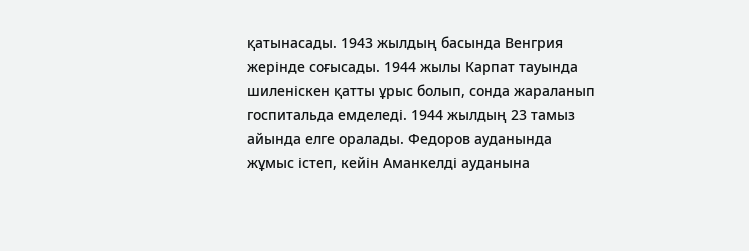қатынасады. 1943 жылдың басында Венгрия жерінде соғысады. 1944 жылы Карпат тауында шиленіскен қатты ұрыс болып, сонда жараланып госпитальда емделеді. 1944 жылдың 23 тамыз айында елге оралады. Федоров ауданында жұмыс істеп, кейін Аманкелді ауданына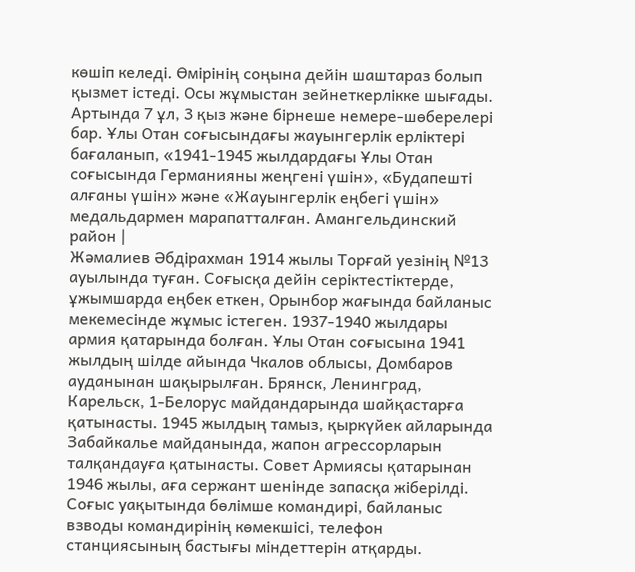көшіп келеді. Өмірінің соңына дейін шаштараз болып қызмет істеді. Осы жұмыстан зейнеткерлікке шығады. Артында 7 ұл, 3 қыз және бірнеше немере-шөберелері бар. Ұлы Отан соғысындағы жауынгерлік ерліктері бағаланып, «1941-1945 жылдардағы Ұлы Отан соғысында Германияны жеңгені үшін», «Будапешті алғаны үшін» және «Жауынгерлік еңбегі үшін» медальдармен марапатталған. Амангельдинский район |
Жәмалиев Әбдірахман 1914 жылы Торғай уезінің №13 ауылында туған. Соғысқа дейін серіктестіктерде, ұжымшарда еңбек еткен, Орынбор жағында байланыс мекемесінде жұмыс істеген. 1937-1940 жылдары армия қатарында болған. Ұлы Отан соғысына 1941 жылдың шілде айында Чкалов облысы, Домбаров ауданынан шақырылған. Брянск, Ленинград, Карельск, 1-Белорус майдандарында шайқастарға қатынасты. 1945 жылдың тамыз, қыркүйек айларында Забайкалье майданында, жапон агрессорларын талқандауға қатынасты. Совет Армиясы қатарынан 1946 жылы, аға сержант шенінде запасқа жіберілді. Соғыс уақытында бөлімше командирі, байланыс взводы командирінің көмекшісі, телефон станциясының бастығы міндеттерін атқарды.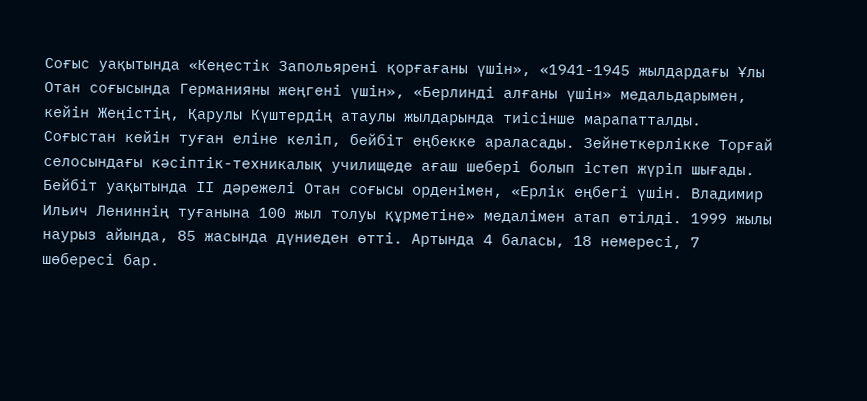Соғыс уақытында «Кеңестік Запольярені қорғағаны үшін», «1941-1945 жылдардағы Ұлы Отан соғысында Германияны жеңгені үшін», «Берлинді алғаны үшін» медальдарымен, кейін Жеңістің, Қарулы Күштердің атаулы жылдарында тиісінше марапатталды. Соғыстан кейін туған еліне келіп, бейбіт еңбекке араласады. Зейнеткерлікке Торғай селосындағы кәсіптік-техникалық училищеде ағаш шебері болып істеп жүріп шығады. Бейбіт уақытында ІІ дәрежелі Отан соғысы орденімен, «Ерлік еңбегі үшін. Владимир Ильич Лениннің туғанына 100 жыл толуы құрметіне» медалімен атап өтілді. 1999 жылы наурыз айында, 85 жасында дүниеден өтті. Артында 4 баласы, 18 немересі, 7 шөбересі бар.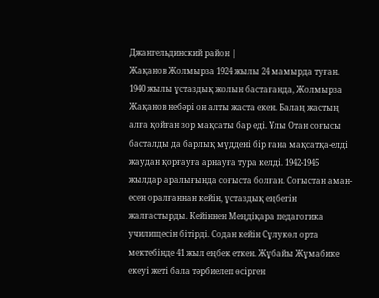Джангельдинский район |
Жақанов Жолмырза 1924 жылы 24 мамырда туған. 1940 жылы ұстаздық жолын бастағанда, Жолмырза Жақанов небәрі он алты жаста екен. Балаң жастың алға қойған зор мақсаты бар еді. Ұлы Отан соғысы басталды да барлық мүддені бір ғана мақсатқа-елді жаудан қорғауға арнауға тура келді. 1942-1945 жылдар аралығында соғыста болған. Соғыстан аман-есен оралғаннан кейін, ұстаздық еңбегін жалғастырды. Кейіннен Меңдіқара педагогика училищесін бітірді. Содан кейін Сұлукөл орта мектебінде 41 жыл еңбек еткен. Жұбайы Жұмабике екеуі жеті бала тәрбиелеп өсірген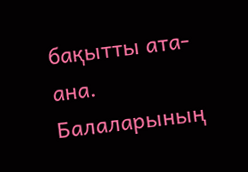бақытты ата-ана. Балаларының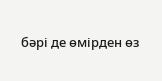бәрі де өмірден өз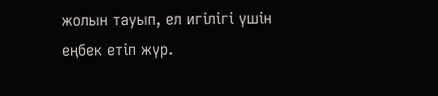жолын тауып, ел игілігі үшін еңбек етіп жүр.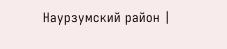Наурзумский район |